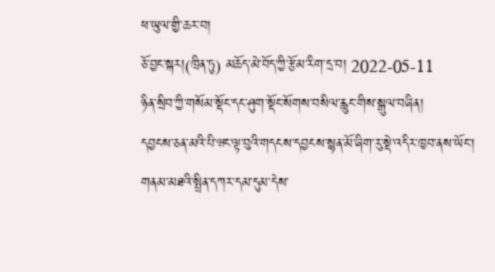ཕ་ཡུལ་གྱི་ཆར་བ།
ཅོ་བྱང་སྐར།(ཁྲིན་ཏུ) མཆོད་མེ་བོད་ཀྱི་རྩོམ་རིག་དྲ་བ། 2022-05-11
ཉིན་སྲིབ་ཀྱི་གསོམ་སྡོང་དང་ཤུག་སྡོང་སོགས་བསིལ་རླུང་གིས་སྒུལ་བཞིན།
དབྱངས་ཅན་མའི་པི་ཝང་ལྟ་བུའི་གདངས་དབྱངས་སྙན་མོ་ཞིག་རུ་སྡེ་འདིར་ཁྱབ་ནས་ཡོང་།
གནམ་མཐའི་སྤྲིན་དཀར་དམ་དུམ་དེས་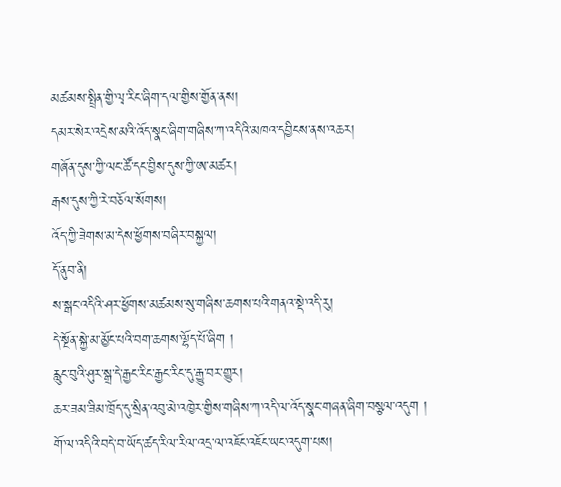མཚམས་སྤྲིན་གྱི་ལྭ་རིང་ཞིག་དལ་གྱིས་གྱོན་ནས།
དམར་སེར་འདྲེས་མའི་འོད་སྣང་ཞིག་གཞིས་ཀ་འདིའི་མཁའ་དབྱིངས་ནས་འཆར།
གཞོན་དུས་ཀྱི་ལང་ཚོ་དང་བྱིས་དུས་ཀྱི་ཨ་མཚར།
རྒས་དུས་ཀྱི་རེ་བཅོལ་སོགས།
འོད་ཀྱི་ཟེགས་མ་དེས་ཕྱོགས་བཞིར་བསྐྱལ།
དོ་ནུབ་ནི།
ས་སྒང་འདིའི་ཤར་ཕྱོགས་མཚམས་སུ་གཞིས་ཆགས་པའི་གནའ་སྡེ་འདི་རུ།
དེ་སྔོན་སྐྱེ་མ་མྱོང་པའི་བག་ཆགས་ལྷོད་པོ་ཞིག །
རླུང་བུའི་ཤུར་སྒྲ་དེ་རྒྱང་རིང་རྒྱང་རིང་དུ་རྒྱུ་བར་གྱུར།
ཆར་ཟམ་ཟིམ་ཁྲོད་དུ་སྲིན་འབུ་མེ་འཁྱེར་གྱིས་གཞིས་ཀ་འདི་ལ་འོད་སྣང་གཞན་ཞིག་བསྩལ་འདུག །
གོ་ལ་འདིའི་བདེ་བ་ཡོད་ཚད་རིལ་རིལ་འདྲ་ལ་འཇོང་འཇོང་ཡང་འདུག་པས།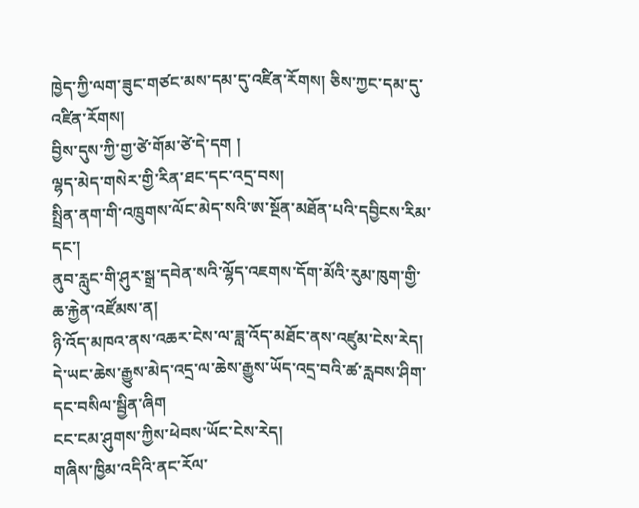ཁྱེད་ཀྱི་ལག་ཟུང་གཙང་མས་དམ་དུ་འཛིན་རོགས། ཅིས་ཀྱང་དམ་དུ་འཛིན་རོགས།
བྱིས་དུས་ཀྱི་གྱ་ཙེ་གོམ་ཙེ་དེ་དག །
ལྷད་མེད་གསེར་གྱི་རིན་ཐང་དང་འདྲ་བས།
སྤྲིན་ནག་གི་འཁྲུགས་ལོང་མེད་སའི་ཨ་སྔོན་མཐོན་པའི་དབྱིངས་རིམ་དང་།
ནུབ་རླུང་གི་ཤུར་སྒྲ་དབེན་སའི་ལྷོད་འཇགས་དོག་མོའི་རུམ་ཁུག་གྱི་ཆ་རྐྱེན་འཛོམས་ན།
ཉི་འོད་མཁའ་ནས་འཆར་ངེས་ལ་ཟླ་འོད་མཐོང་ནས་འཛུམ་ངེས་རེད།
དེ་ཡང་ཆེས་རྒྱུས་མེད་འདྲ་ལ་ཆེས་རྒྱུས་ཡོད་འདྲ་བའི་ཚ་རླབས་ཤིག་དང་བསིལ་སྦྱིན་ཞིག
ངང་ངམ་ཤུགས་ཀྱིས་ཕེབས་ཡོང་ངེས་རེད།
གཞིས་ཁྱིམ་འདིའི་ནང་རོལ་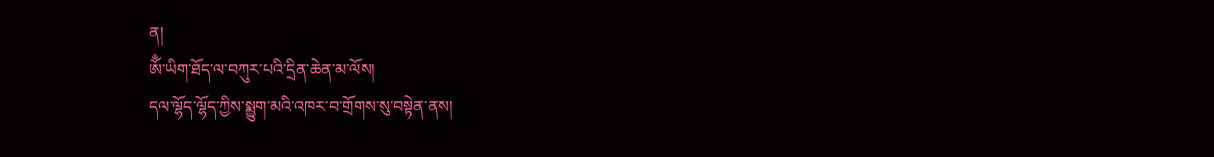ན།
ཨོྃ་ཡིག་ཐོད་ལ་བཀུར་པའི་དྲིན་ཆེན་མ་ལོས།
དལ་ལྷོད་ལྷོད་ཀྱིས་སྨྱུག་མའི་འཁར་བ་གྲོགས་སུ་བསྟེན་ནས།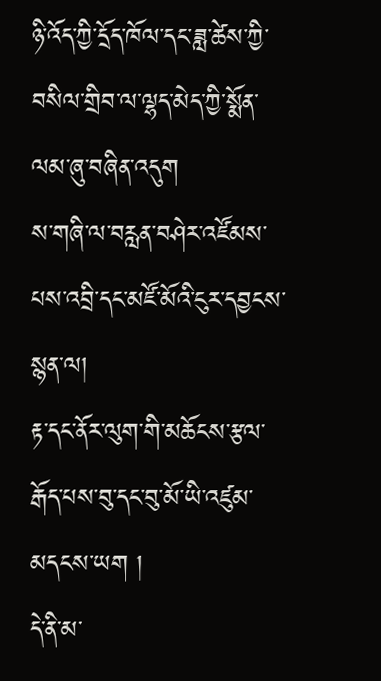ཉི་འོད་ཀྱི་དྲོད་ཁོལ་དང་ཟླ་ཚེས་ཀྱི་བསིལ་གྲིབ་ལ་ལྷད་མེད་ཀྱི་སྨོན་ལམ་ཞུ་བཞིན་འདུག
ས་གཞི་ལ་བརླན་བཤེར་འཛོམས་པས་འབྲི་དང་མཛོ་མོའི་ངུར་དབྱངས་སྙན་ལ།
རྟ་དང་ནོར་ལུག་གི་མཆོངས་རྩལ་རྒོད་པས་བུ་དང་བུ་མོ་ཡི་འཛུམ་མདངས་ཡག །
དེ་ནི་མ་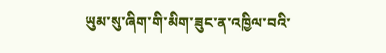ཡུམ་སུ་ཞིག་གི་མིག་ཟུང་ན་འཁྱིལ་བའི་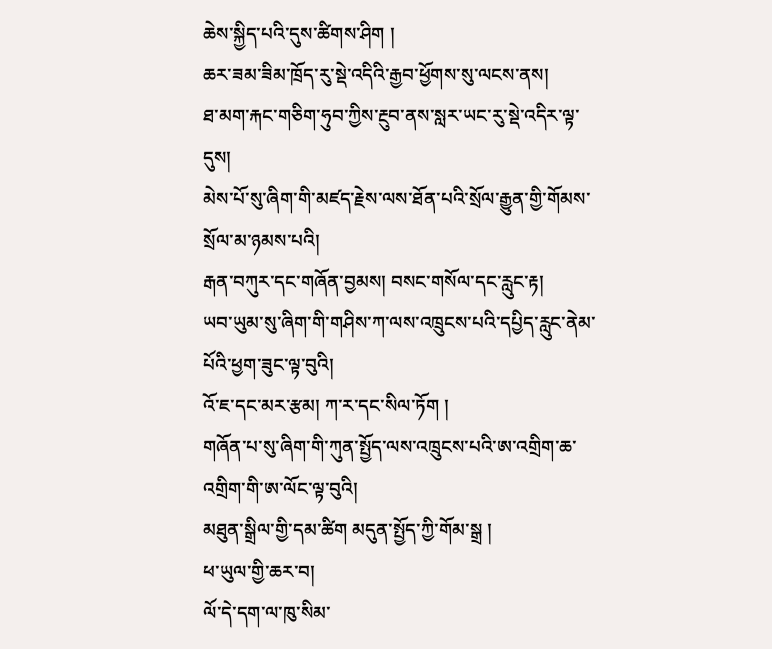ཆེས་སྐྱིད་པའི་དུས་ཚིགས་ཤིག །
ཆར་ཟམ་ཟིམ་ཁྲོད་རུ་སྡེ་འདིའི་རྒྱབ་ཕྱོགས་སུ་ལངས་ནས།
ཐ་མག་རྐང་གཅིག་ཧུབ་ཀྱིས་རྔུབ་ནས་སླར་ཡང་རུ་སྡེ་འདིར་ལྟ་དུས།
མེས་པོ་སུ་ཞིག་གི་མཛད་རྗེས་ལས་ཐོན་པའི་སྲོལ་རྒྱུན་གྱི་གོམས་སྲོལ་མ་ཉམས་པའི།
རྒན་བཀུར་དང་གཞོན་བྱམས། བསང་གསོལ་དང་རླུང་རྟ།
ཡབ་ཡུམ་སུ་ཞིག་གི་གཤིས་ཀ་ལས་འཁྲུངས་པའི་དཔྱིད་རླུང་ནེམ་པོའི་ཕྱག་ཟུང་ལྟ་བུའི།
འོ་ཇ་དང་མར་རྩམ། ཀ་ར་དང་སིལ་ཏོག །
གཞོན་པ་སུ་ཞིག་གི་ཀུན་སྤྱོད་ལས་འཁྲུངས་པའི་ཨ་འགྲིག་ཆ་འགྲིག་གི་ཨ་ལོང་ལྟ་བུའི།
མཐུན་སྒྲིལ་གྱི་དམ་ཚིག མདུན་སྤྱོད་ཀྱི་གོམ་སྒྲ །
ཕ་ཡུལ་གྱི་ཆར་བ།
ལོ་དེ་དག་ལ་ཁུ་སིམ་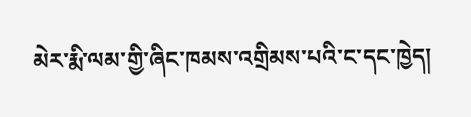མེར་རྨི་ལམ་གྱི་ཞིང་ཁམས་འགྲིམས་པའི་ང་དང་ཁྱེད།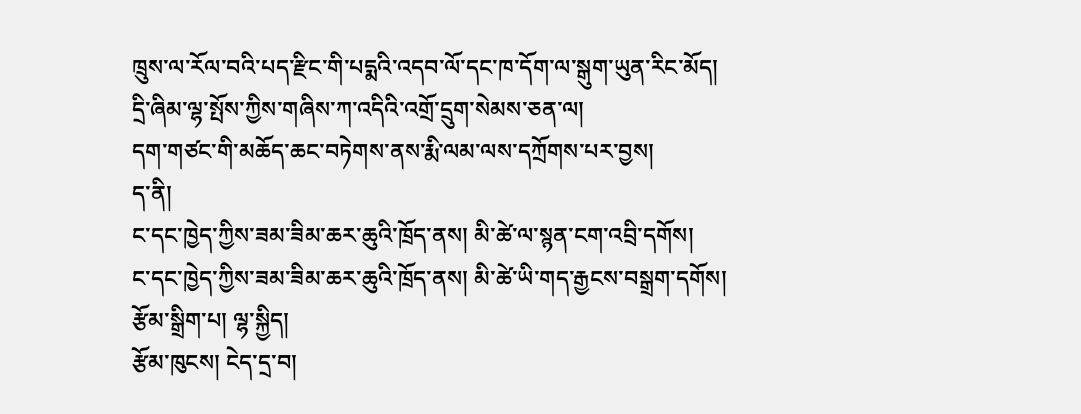ཁྲུས་ལ་རོལ་བའི་པད་རྫིང་གི་པདྨའི་འདབ་ལོ་དང་ཁ་དོག་ལ་སྒུག་ཡུན་རིང་མོད།
དྲི་ཞིམ་ལྷ་སྤོས་ཀྱིས་གཞིས་ཀ་འདིའི་འགྲོ་དྲུག་སེམས་ཅན་ལ།
དག་གཙང་གི་མཆོད་ཆང་བཏེགས་ནས་རྨི་ལམ་ལས་དཀྲོགས་པར་བྱས།
ད་ནི།
ང་དང་ཁྱེད་ཀྱིས་ཟམ་ཟིམ་ཆར་ཆུའི་ཁྲོད་ནས། མི་ཚེ་ལ་སྙན་ངག་འབྲི་དགོས།
ང་དང་ཁྱེད་ཀྱིས་ཟམ་ཟིམ་ཆར་ཆུའི་ཁྲོད་ནས། མི་ཚེ་ཡི་གད་རྒྱངས་བསྒྲག་དགོས།
རྩོམ་སྒྲིག་པ། ལྷ་སྐྱིད།
རྩོམ་ཁུངས། ངེད་དྲ་བ།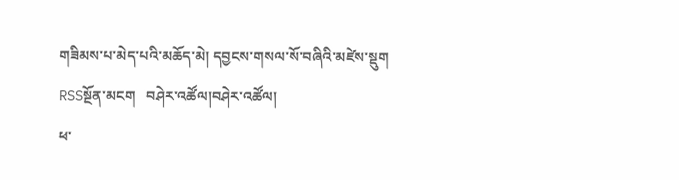གཟིམས་པ་མེད་པའི་མཆོད་མེ། དབྱངས་གསལ་སོ་བཞིའི་མཛེས་སྡུག  RSSསྔོན་མངག   བཤེར་འཚོལ།བཤེར་འཚོལ།
ཕ་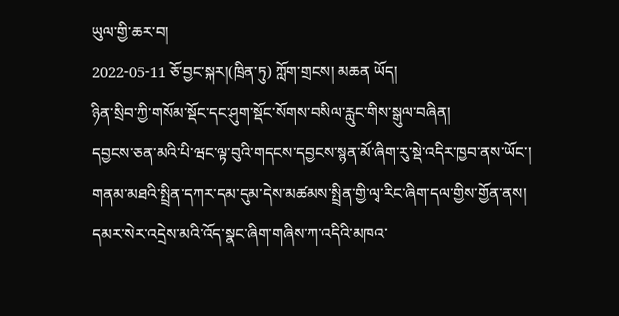ཡུལ་གྱི་ཆར་བ།
2022-05-11 ཅོ་བྱང་སྐར།(ཁྲིན་ཏུ) ཀློག་གྲངས། མཆན ཡོད།
ཉིན་སྲིབ་ཀྱི་གསོམ་སྡོང་དང་ཤུག་སྡོང་སོགས་བསིལ་རླུང་གིས་སྒུལ་བཞིན།
དབྱངས་ཅན་མའི་པི་ཝང་ལྟ་བུའི་གདངས་དབྱངས་སྙན་མོ་ཞིག་རུ་སྡེ་འདིར་ཁྱབ་ནས་ཡོང་།
གནམ་མཐའི་སྤྲིན་དཀར་དམ་དུམ་དེས་མཚམས་སྤྲིན་གྱི་ལྭ་རིང་ཞིག་དལ་གྱིས་གྱོན་ནས།
དམར་སེར་འདྲེས་མའི་འོད་སྣང་ཞིག་གཞིས་ཀ་འདིའི་མཁའ་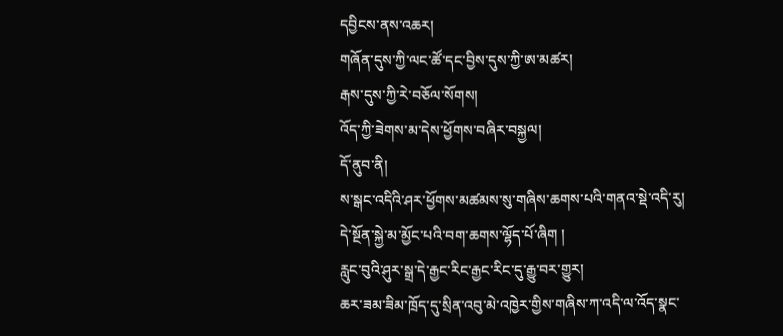དབྱིངས་ནས་འཆར།
གཞོན་དུས་ཀྱི་ལང་ཚོ་དང་བྱིས་དུས་ཀྱི་ཨ་མཚར།
རྒས་དུས་ཀྱི་རེ་བཅོལ་སོགས།
འོད་ཀྱི་ཟེགས་མ་དེས་ཕྱོགས་བཞིར་བསྐྱལ།
དོ་ནུབ་ནི།
ས་སྒང་འདིའི་ཤར་ཕྱོགས་མཚམས་སུ་གཞིས་ཆགས་པའི་གནའ་སྡེ་འདི་རུ།
དེ་སྔོན་སྐྱེ་མ་མྱོང་པའི་བག་ཆགས་ལྷོད་པོ་ཞིག །
རླུང་བུའི་ཤུར་སྒྲ་དེ་རྒྱང་རིང་རྒྱང་རིང་དུ་རྒྱུ་བར་གྱུར།
ཆར་ཟམ་ཟིམ་ཁྲོད་དུ་སྲིན་འབུ་མེ་འཁྱེར་གྱིས་གཞིས་ཀ་འདི་ལ་འོད་སྣང་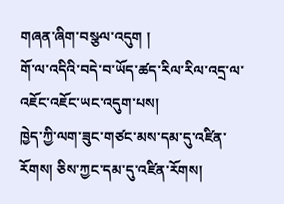གཞན་ཞིག་བསྩལ་འདུག །
གོ་ལ་འདིའི་བདེ་བ་ཡོད་ཚད་རིལ་རིལ་འདྲ་ལ་འཇོང་འཇོང་ཡང་འདུག་པས།
ཁྱེད་ཀྱི་ལག་ཟུང་གཙང་མས་དམ་དུ་འཛིན་རོགས། ཅིས་ཀྱང་དམ་དུ་འཛིན་རོགས།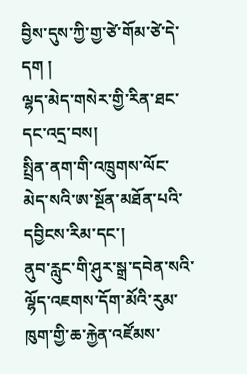བྱིས་དུས་ཀྱི་གྱ་ཙེ་གོམ་ཙེ་དེ་དག །
ལྷད་མེད་གསེར་གྱི་རིན་ཐང་དང་འདྲ་བས།
སྤྲིན་ནག་གི་འཁྲུགས་ལོང་མེད་སའི་ཨ་སྔོན་མཐོན་པའི་དབྱིངས་རིམ་དང་།
ནུབ་རླུང་གི་ཤུར་སྒྲ་དབེན་སའི་ལྷོད་འཇགས་དོག་མོའི་རུམ་ཁུག་གྱི་ཆ་རྐྱེན་འཛོམས་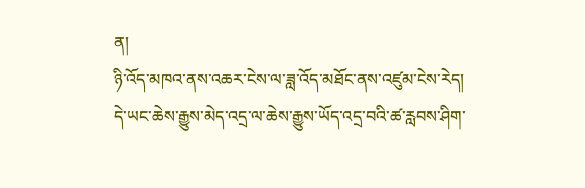ན།
ཉི་འོད་མཁའ་ནས་འཆར་ངེས་ལ་ཟླ་འོད་མཐོང་ནས་འཛུམ་ངེས་རེད།
དེ་ཡང་ཆེས་རྒྱུས་མེད་འདྲ་ལ་ཆེས་རྒྱུས་ཡོད་འདྲ་བའི་ཚ་རླབས་ཤིག་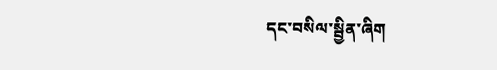དང་བསིལ་སྦྱིན་ཞིག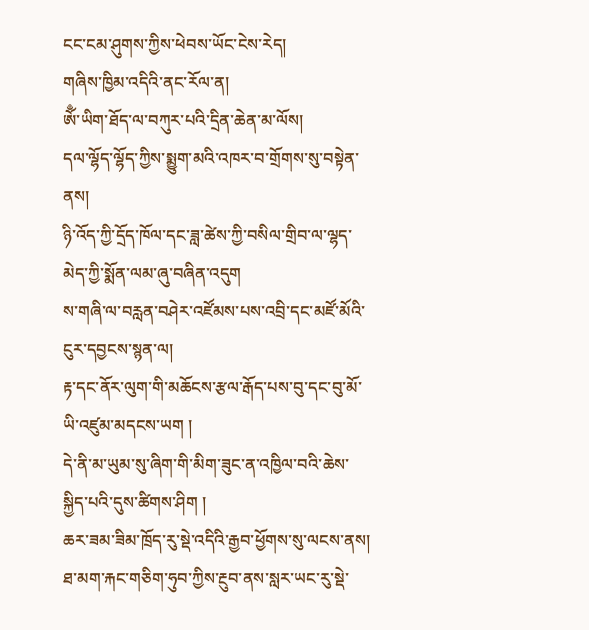ངང་ངམ་ཤུགས་ཀྱིས་ཕེབས་ཡོང་ངེས་རེད།
གཞིས་ཁྱིམ་འདིའི་ནང་རོལ་ན།
ཨོྃ་ཡིག་ཐོད་ལ་བཀུར་པའི་དྲིན་ཆེན་མ་ལོས།
དལ་ལྷོད་ལྷོད་ཀྱིས་སྨྱུག་མའི་འཁར་བ་གྲོགས་སུ་བསྟེན་ནས།
ཉི་འོད་ཀྱི་དྲོད་ཁོལ་དང་ཟླ་ཚེས་ཀྱི་བསིལ་གྲིབ་ལ་ལྷད་མེད་ཀྱི་སྨོན་ལམ་ཞུ་བཞིན་འདུག
ས་གཞི་ལ་བརླན་བཤེར་འཛོམས་པས་འབྲི་དང་མཛོ་མོའི་ངུར་དབྱངས་སྙན་ལ།
རྟ་དང་ནོར་ལུག་གི་མཆོངས་རྩལ་རྒོད་པས་བུ་དང་བུ་མོ་ཡི་འཛུམ་མདངས་ཡག །
དེ་ནི་མ་ཡུམ་སུ་ཞིག་གི་མིག་ཟུང་ན་འཁྱིལ་བའི་ཆེས་སྐྱིད་པའི་དུས་ཚིགས་ཤིག །
ཆར་ཟམ་ཟིམ་ཁྲོད་རུ་སྡེ་འདིའི་རྒྱབ་ཕྱོགས་སུ་ལངས་ནས།
ཐ་མག་རྐང་གཅིག་ཧུབ་ཀྱིས་རྔུབ་ནས་སླར་ཡང་རུ་སྡེ་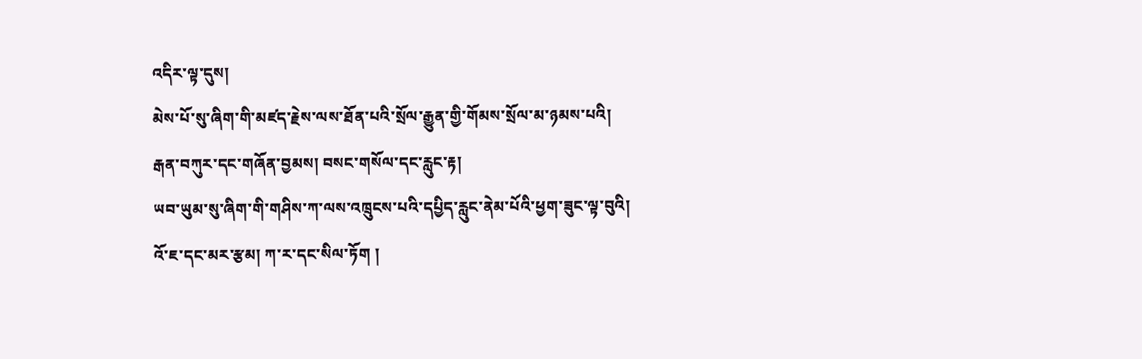འདིར་ལྟ་དུས།
མེས་པོ་སུ་ཞིག་གི་མཛད་རྗེས་ལས་ཐོན་པའི་སྲོལ་རྒྱུན་གྱི་གོམས་སྲོལ་མ་ཉམས་པའི།
རྒན་བཀུར་དང་གཞོན་བྱམས། བསང་གསོལ་དང་རླུང་རྟ།
ཡབ་ཡུམ་སུ་ཞིག་གི་གཤིས་ཀ་ལས་འཁྲུངས་པའི་དཔྱིད་རླུང་ནེམ་པོའི་ཕྱག་ཟུང་ལྟ་བུའི།
འོ་ཇ་དང་མར་རྩམ། ཀ་ར་དང་སིལ་ཏོག །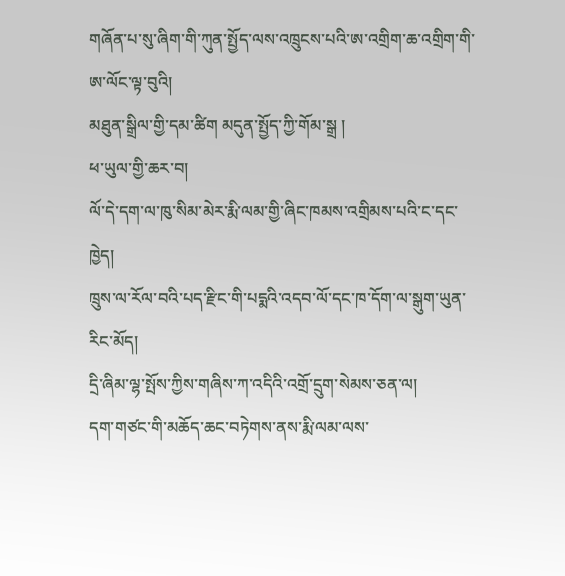གཞོན་པ་སུ་ཞིག་གི་ཀུན་སྤྱོད་ལས་འཁྲུངས་པའི་ཨ་འགྲིག་ཆ་འགྲིག་གི་ཨ་ལོང་ལྟ་བུའི།
མཐུན་སྒྲིལ་གྱི་དམ་ཚིག མདུན་སྤྱོད་ཀྱི་གོམ་སྒྲ །
ཕ་ཡུལ་གྱི་ཆར་བ།
ལོ་དེ་དག་ལ་ཁུ་སིམ་མེར་རྨི་ལམ་གྱི་ཞིང་ཁམས་འགྲིམས་པའི་ང་དང་ཁྱེད།
ཁྲུས་ལ་རོལ་བའི་པད་རྫིང་གི་པདྨའི་འདབ་ལོ་དང་ཁ་དོག་ལ་སྒུག་ཡུན་རིང་མོད།
དྲི་ཞིམ་ལྷ་སྤོས་ཀྱིས་གཞིས་ཀ་འདིའི་འགྲོ་དྲུག་སེམས་ཅན་ལ།
དག་གཙང་གི་མཆོད་ཆང་བཏེགས་ནས་རྨི་ལམ་ལས་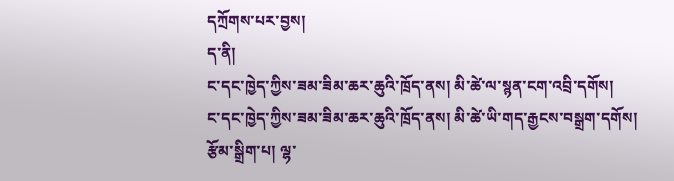དཀྲོགས་པར་བྱས།
ད་ནི།
ང་དང་ཁྱེད་ཀྱིས་ཟམ་ཟིམ་ཆར་ཆུའི་ཁྲོད་ནས། མི་ཚེ་ལ་སྙན་ངག་འབྲི་དགོས།
ང་དང་ཁྱེད་ཀྱིས་ཟམ་ཟིམ་ཆར་ཆུའི་ཁྲོད་ནས། མི་ཚེ་ཡི་གད་རྒྱངས་བསྒྲག་དགོས།
རྩོམ་སྒྲིག་པ། ལྷ་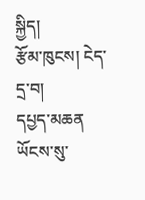སྐྱིད།
རྩོམ་ཁུངས། ངེད་དྲ་བ།
དཔྱད་མཆན ཡོངས་སུ་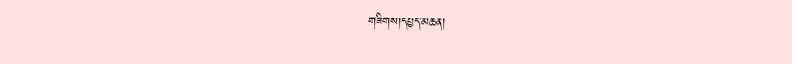གཟིགས།དཔྱད་མཆན།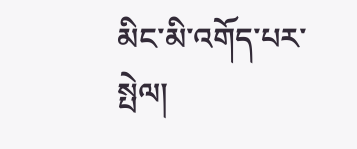མིང་མི་འགོད་པར་སྤེལ།